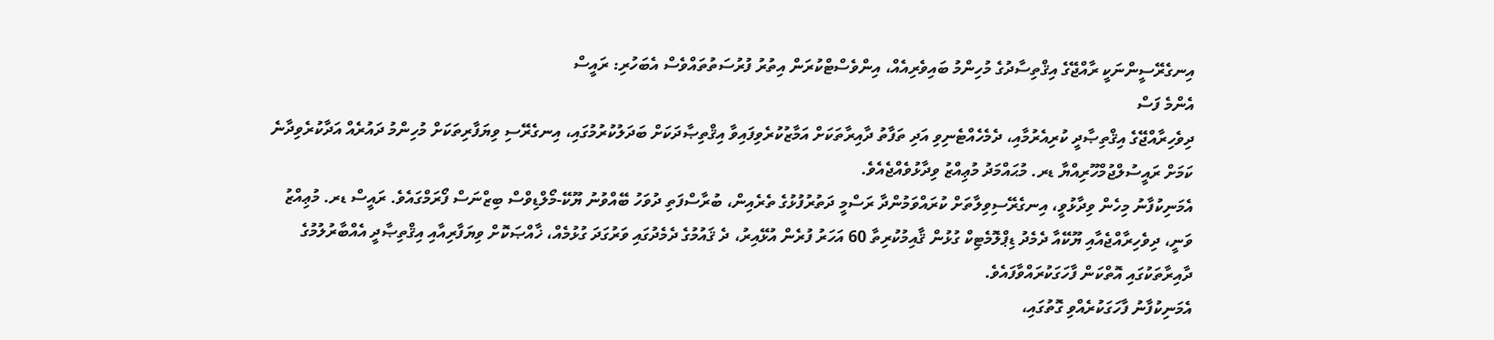އިނގެރޭސީންނަކީ ރާއްޖޭގެ އިޤްތިސާދުގެ މުހިންމު ބައިވެރިއެއް، އިންވެސްޓްކުރަން އިތުރު ފުރުސަތުތައްވެސް އެބަހުރި: ރައީސް
އެންމެ ފަސް
ދިވެހިރާއްޖޭގެ އިޤްތިޞާދީ ކުރިއެރުމާއި، ދެމެހެއްޓެނިވި އަދި ތަފާތު ދާއިރާތަކަށް އަމާޒުކުރެވިފައިވާ އިޤްތިޞާދަކަށް ބަދަލުކުރުމުގައި، އިނގެރޭސި ވިޔަފާރިތަކަށް މުހިންމު ދައުރެއް އަދާކުރެވިދާނެ ކަމަށް ރައީސުލްޖުމްހޫރިއްޔާ ޑރ. މުޙައްމަދު މުޢިއްޒު ވިދާޅުވެއްޖެއެވެ.
އެމަނިކުފާނު މިހެން ވިދާޅުވީ، އިނގެރޭސިވިލާތަށް ކުރައްވަމުންދާ ރަސްމީ ދަތުރުފުޅުގެ ތެރެއިން، ބުރާސްފަތި ދުވަހު ބޭއްވުނު ޔޫކޭ-މޯލްޑިވްސް ބިޒްނަސް ފޯރަމްގައެވެ. ރައީސް ޑރ. މުޢިއްޒު ވަނީ، ދިވެހިރާއްޖެއާއި ޔޫކޭއާ ދެމެދު ޑިޕްލޮމެޓިކް ގުޅުން ޤާއިމުކުރިތާ 60 އަހަރު ފުރެން އުޅޭއިރު، ދެ ޤައުމުގެ ދެމެދުގައި ވަރުގަދަ ގުޅުމެއް، ޚާއްޞަކޮށް ވިޔަފާރިއާއި އިޤްތިޞާދީ އެއްބާރުލުމުގެ ދާއިރާތަކުގައި އޮތްކަން ފާހަގަކުރައްވާފައެވެ.
އެމަނިކުފާނު ފާހަގަކުރެއްވި ގޮތުގައި،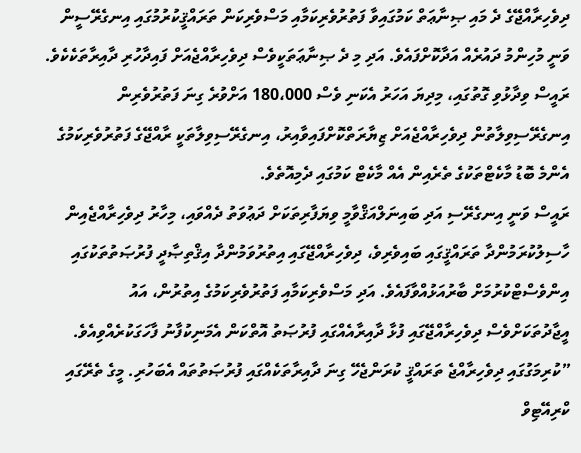ދިވެހިރާއްޖޭގެ ދެ މައި ޞިނާޢަތް ކަމުގައިވާ ފަތުރުވެރިކަމާއި މަސްވެރިކަން ތަރައްޤީކުރުމުގައި އިނގެރޭސީން ވަނީ މުހިންމު ދައުރެއް އަދާކޮށްފައެވެ. އަދި މި ދެ ޞިނާޢަތަކީވެސް ދިވެހިރާއްޖެއަށް ފައިދާހުރި ދާއިރާތަކެކެވެ. ރައީސް ވިދާޅުވި ގޮތުގައި، މިދިޔަ އަހަރު އެކަނި ވެސް 180،000 އަށްވުރެ ގިނަ ފަތުރުވެރިން އިނގެރޭސިވިލާތުން ދިވެހިރާއްޖެއަށް ޒިޔާރަތްކޮށްފައިވާއިރު، އިނގެރޭސިވިލާތަކީ ރާއްޖޭގެ ފަތުރުވެރިކަމުގެ އެންމެ ބޮޑު މާކެޓްތަކުގެ ތެރެއިން އެއް މާކެޓް ކަމުގައި ދެމިއޮތެވެ.
ރައީސް ވަނީ އިނގެރޭސި އަދި ބައިނަލްއަޤްވާމީ ވިޔަފާރިތަކަށް ދަޢުވަތު ދެއްވައި، މިހާރު ދިވެހިރާއްޖެއިން ހާސިލުކުރަމުންދާ ތަރައްޤީގައި ބައިވެރިވެ، ދިވެހިރާއްޖޭގައި އިތުރުވަމުންދާ އިޤްތިޞާދީ ފުރުޞަތުތަކުގައި އިންވެސްޓްކުރުމަށް ބާރުއަޅުއްވާފައެވެ. އަދި މަސްވެރިކަމާއި ފަތުރުވެރިކަމުގެ އިތުރުން، އައު އީޖާދުތަކަށްވެސް ދިވެހިރާއްޖޭގައި ފުޅާ ދާއިރާއެއްގައި ފުރުޞަތު އޮތްކަން އެމަނިކުފާނު ފާހަގަކުރެއްވިއެވެ.
”ކުރިމަގުގައި ދިވެހިރާއްޖެ ތަރައްޤީ ކުރަންޖެހޭ ގިނަ ދާއިރާތަކެއްގައި ފުރުޞަތުތައް އެބަހުރި. މީގެ ތެރޭގައި ކްރިއޭޓިވް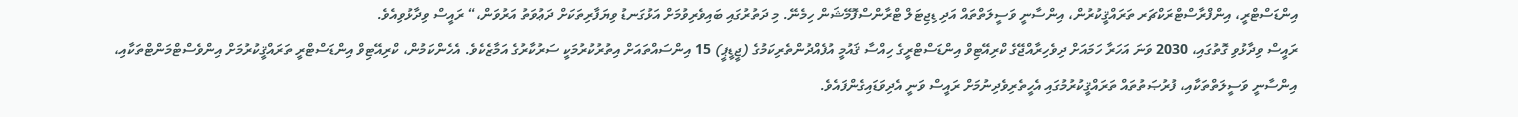އިންޑަސްޓްރީ، އިންފްރާސްޓްރަކްޗަރ ތަރައްޤީކުރުން، އިންސާނީ ވަސީލަތްތައް އަދި ޑިޖިޓަލް ޓްރާންސްފޮމޭޝަން ހިމެނޭ. މި ދަތުރުގައި ބައިވެރިވުމަށް އަޅުގަނޑު ވިޔަފާރިތަކަށް ދަޢުވަތު އަރުވަން،“ ރައީސް ވިދާޅުވިއެވެ.
ރައީސް ވިދާޅުވި ގޮތުގައި، 2030 ވަނަ އަހަރާ ހަމައަށް ދިވެހިރާއްޖޭގެ ކްރިއޭޓިވް އިންޑަސްޓްރީގެ ހިއްސާ ޤައުމީ އުފެއްދުންތެރިކަމުގެ (ޖީޑީޕީ) 15 އިންސައްތައަށް އިތުރުކުރުމަކީ ސަރުކާރުގެ އަމާޒެކެވެ. އެހެންކަމުން، ކްރިއޭޓިވް އިންޑަސްޓްރީ ތަރައްޤީކުރުމަށް އިންވެސްޓްމަންޓްތަކާއި، އިންސާނީ ވަސީލަތްތަކާއި، ފުރުޞަތުތައް ތަރައްޤީކުރުމުގައި އެހީތެރިވެދިނުމަށް ރައީސް ވަނީ އެދިވަޑައިގެންފައެވެ.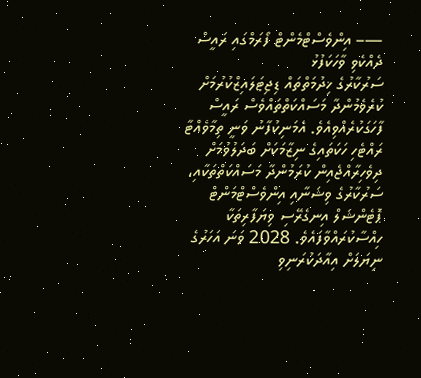—– އިންވެސްޓްމެންޓް ފޯރަމްގައި ރައީސް ދެއްކެވި ވާހަކަފުޅު
ސަރުކާރުގެ ޚިދުމަތްތައް ޑިޖިޓަލައިޒްކުރުމަށް ކުރެވެމުންދާ މަސައްކަތްތައްވެސް ރައީސް ފާހަގަކުރެއްވިއެވެ. އެމަނިކުފާނު ވަނީ ތިމާވެއްޓާ ރައްޓެހި ހަކަތައިގެ ނިޒާމަކަށް ބަދަލުވުމަށް ދިވެހިރާއްޖެއިން ކުރަމުންދާ މަސައްކަތްތަކާއި، ސަރުކާރުގެ ވިޝަނާއި އިންވެސްޓްމަންޓް ޕޮޓެންޝަލް އިނގެރޭސި ވިޔަފާރިތަކާ ހިއްސާކުރައްވާފައެވެ. 2028 ވަނަ އަހަރުގެ ނިޔަލަށް އިއާދަކުރަނިވި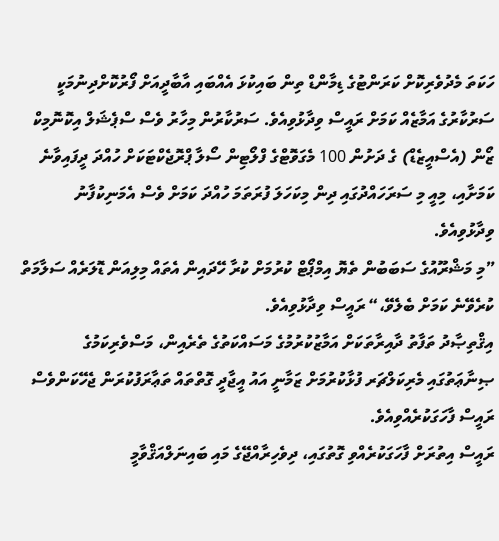ހަކަތަ މެދުވެރިކޮށް ކަރަންޓުގެ ޑިމާންޑް ތިން ބައިކުޅަ އެއްބައި އާބާދީއަށް ފޯރުކޮށްދިނުމަކީ ސަރުކާރުގެ އަމާޒެއް ކަމަށް ރައީސް ވިދާޅުވިއެވެ. ސަރުކާރުން މިހާރު ވެސް ސްޕެޝަލް އިކޮނޮމިކް ޒޯން (އެސްއީޒެޑް) ގެ ދަށުން 100 މެގަވޮޓްގެ ފްލޯޓިން ސޯލާ ޕްރޮޖެކްޓަކަށް ހުއްދަ ދީފައިވާނެ ކަމަށާއި، މިއީ މި ސަރަހައްދުގައި ދިން މިކަހަލަ ފުރަތަމަ ހުއްދަ ކަމަށް ވެސް އެމަނިކުފާނު ވިދާޅުވިއެވެ.
”މި މަޝްރޫއުގެ ސަބަބުން ތެޔޮ އިމްޕޯޓް ކުރުމަށް ކުރާ ހޭދައިން އެތައް މިލިއަން ޑޮލަރެއް ސަލާމަތް ކުރެވޭނެ ކަމަށް ބެލެވޭ،“ ރައީސް ވިދާޅުވިއެވެ.
އިޤްތިޞާދު ތަފާތު ދާއިރާތަކަށް އަމާޒުކުރުމުގެ މަސައްކަތުގެ ތެރެއިން، މަސްވެރިކަމުގެ ޞިނާޢަތުގައި މެރިކަލްޗަރ ފުޅާކުރުމަށް ޒަމާނީ އައު އީޖާދީ ގޮތްތައް ތަޢާރަފުކުރަން ޖެހޭކަންވެސް ރައީސް ފާހަގަކުރެއްވިއެވެ.
ރައީސް އިތުރަށް ފާހަގަކުރެއްވި ގޮތުގައި، ދިވެހިރާއްޖޭގެ މައި ބައިނަލްއަޤްވާމީ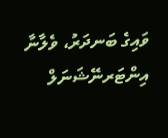ވައިގެ ބަނދަރު، ވެލާނާ އިންޓަރނޭޝަނަލް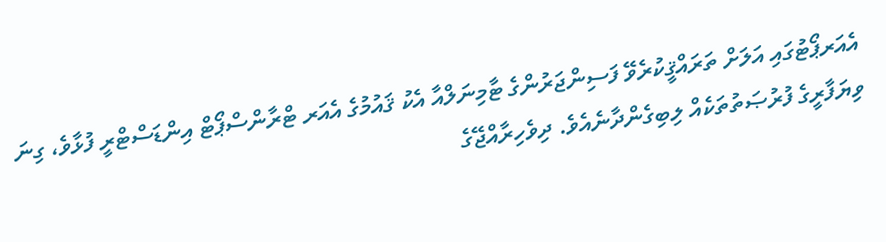އެއަރޕޯޓުގައި އަލަށް ތަރައްޤީކުރެވޭ ފަސިންޖަރުންގެ ޓާމިނަލްއާ އެކު ޤައުމުގެ އެއަރ ޓްރާންސްޕޯޓް އިންޑަސްޓްރީ ފުޅާވެ، ގިނަ ވިޔަފާރީގެ ފުރުޞަތުތަކެއް ލިބިގެންދާނެއެވެ. ދިވެހިރާއްޖޭގެ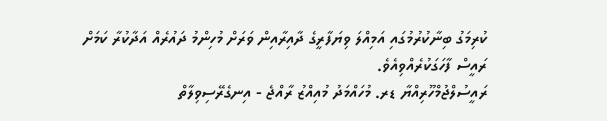ކުރިމަގު ބިނާކުރުމުގައި އަމިއްލަ ވިޔަފާރީގެ ދާއިރާއިން ވަރަށް މުހިންމު ދައުރެއް އަދާކުރާ ކަމަށް ރައީސް ފާހަގަކުރެއްވިއެވެ.
ރައީސުލްޖުމްހޫރިއްޔާ ޑރ. މުހައްމަދު މުއިއްޒު ރާއްޖެ - އިނގެރޭސިވިލާތް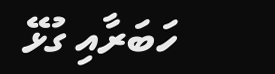ހަބަރާއި ގުޅޭ